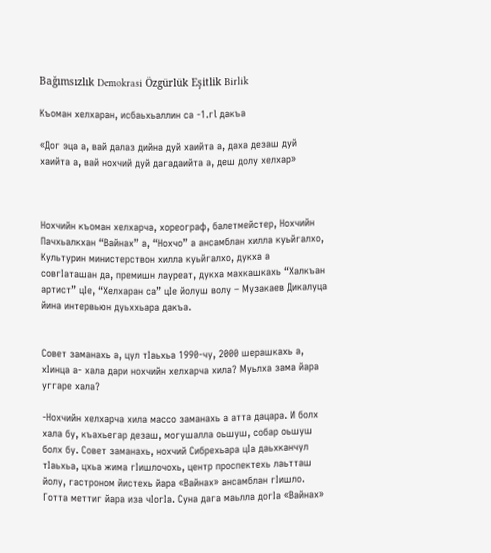Bağımsızlık Demokrasi Özgürlük Eşitlik Birlik

Къоман хелхаран, исбаьхьаллин са -1.гl дакъа

«Дог эца а, вай далаз дийна дуй хаийта а, даха дезаш дуй хаийта а, вай нохчий дуй дагадаийта а, деш долу хелхар»



Нохчийн къоман хелхарча, хореограф, балетмейстер, Нохчийн Пачхьалкхан “Вайнах” а, “Нохчо” а ансамблан хилла куьйгалхо, Культурин министерствон хилла куьйгалхо, дукха а совгІаташан да, премишн лауреат, дукха махкашкахь “Халкъан артист” цІе, “Хелхаран са” цІе йолуш волу – Музакаев Дикалуца йина интервьюн дуьххьара дакъа.


Совет заманахь а, цул тIаьхьа 1990-чу, 2000 шерашкахь а, хIинца а- хала дари нохчийн хелхарча хила? Муьлха зама йара уггаре хала?

-Нохчийн хелхарча хила массо заманахь а атта дацара. И болх хала бу, къахьегар дезаш, могушалла оьшуш, собар оьшуш болх бу. Совет заманахь, нохчий Сибрехьара цIа даьхканчул тIаьхьа, цхьа жима гIишлочохь, центр проспектехь лаьтташ йолу, гастроном йистехь йара «Вайнах» ансамблан гIишло. Готта меттиг йара иза чIогIа. Суна дага маьлла догIа «Вайнах»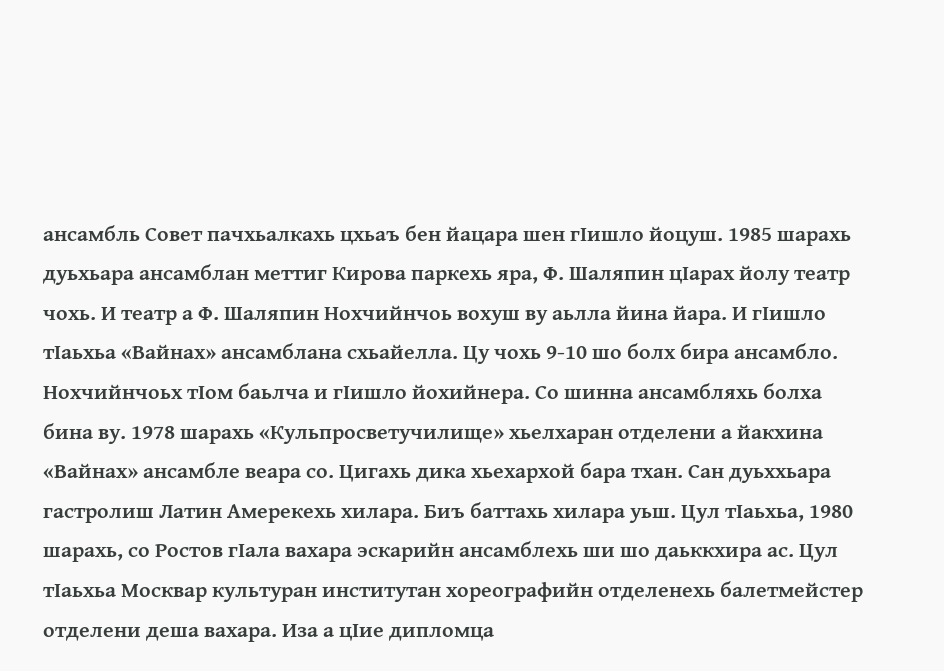ансамбль Совет пачхьалкахь цхьаъ бен йацара шен гIишло йоцуш. 1985 шарахь дуьхьара ансамблан меттиг Кирова паркехь яра, Ф. Шаляпин цIарах йолу театр чохь. И театр а Ф. Шаляпин Нохчийнчоь вохуш ву аьлла йина йара. И гIишло тIаьхьа «Вайнах» ансамблана схьайелла. Цу чохь 9-10 шо болх бира ансамбло. Нохчийнчоьх тIом баьлча и гIишло йохийнера. Со шинна ансамбляхь болха бина ву. 1978 шарахь «Кульпросветучилище» хьелхаран отделени а йакхина «Вайнах» ансамбле веара со. Цигахь дика хьехархой бара тхан. Сан дуьххьара гастролиш Латин Амерекехь хилара. Биъ баттахь хилара уьш. Цул тIаьхьа, 1980 шарахь, со Ростов гIала вахара эскарийн ансамблехь ши шо даьккхира ас. Цул тIаьхьа Москвар культуран институтан хореографийн отделенехь балетмейстер отделени деша вахара. Иза а цIие дипломца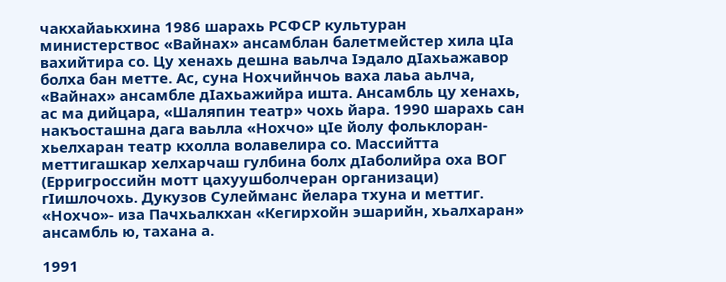чакхайаькхина 1986 шарахь РСФСР культуран министерствос «Вайнах» ансамблан балетмейстер хила цIа вахийтира со. Цу хенахь дешна ваьлча Iэдало дIахьажавор болха бан метте. Ас, суна Нохчийнчоь ваха лаьа аьлча, «Вайнах» ансамбле дIахьажийра ишта. Ансамбль цу хенахь, ас ма дийцара, «Шаляпин театр» чохь йара. 1990 шарахь сан накъосташна дага ваьлла «Нохчо» цIе йолу фольклоран-хьелхаран театр кхолла волавелира со. Массийтта меттигашкар хелхарчаш гулбина болх дIаболийра оха ВОГ (Ерригроссийн мотт цахуушболчеран организаци) гIишлочохь. Дукузов Сулейманс йелара тхуна и меттиг. «Нохчо»- иза Пачхьалкхан «Кегирхойн эшарийн, хьалхаран» ансамбль ю, тахана а.

1991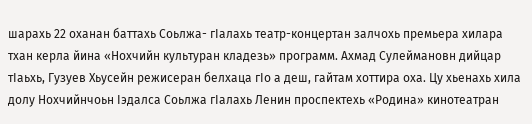шарахь 22 оханан баттахь Соьлжа- гIалахь театр-концертан залчохь премьера хилара тхан керла йина «Нохчийн культуран кладезь» программ. Ахмад Сулеймановн дийцар тIаьхь, Гузуев Хьусейн режисеран белхаца гIо а деш, гайтам хоттира оха. Цу хьенахь хила долу Нохчийнчоьн Iэдалса Соьлжа гIалахь Ленин проспектехь «Родина» кинотеатран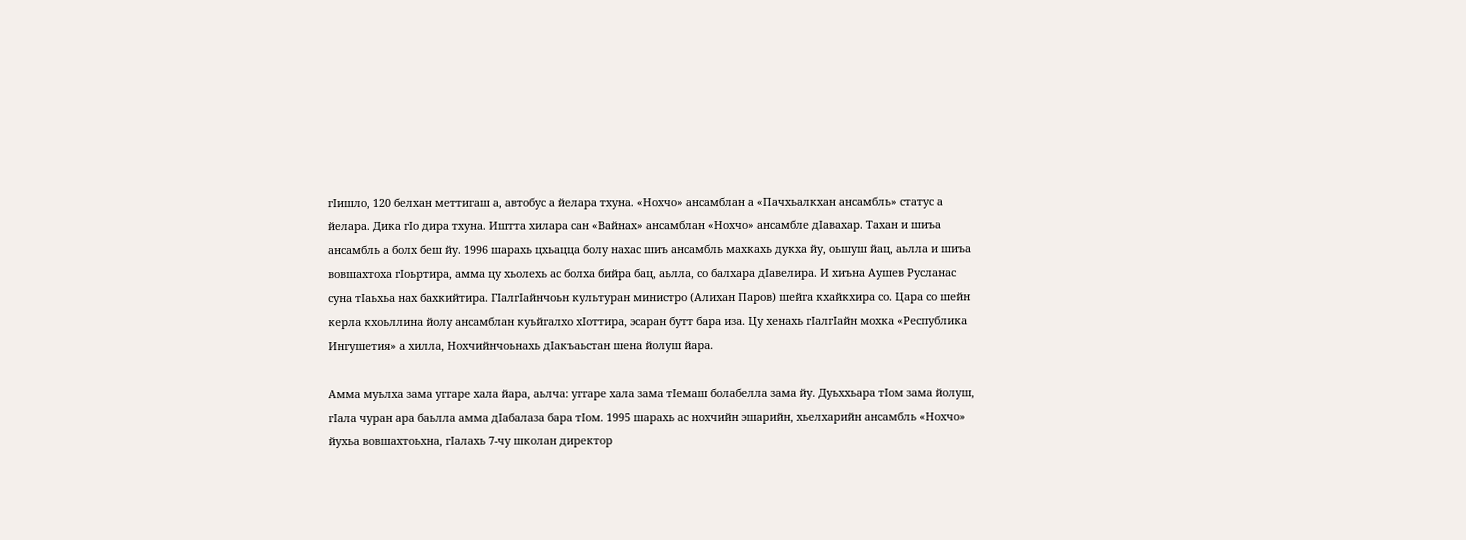гIишло, 120 белхан меттигаш а, автобус а йелара тхуна. «Нохчо» ансамблан а «Пачхьалкхан ансамбль» статус а йелара. Дика гIо дира тхуна. Иштта хилара сан «Вайнах» ансамблан «Нохчо» ансамбле дIавахар. Тахан и шиъа ансамбль а болх беш йу. 1996 шарахь цхьацца болу нахас шиъ ансамбль махкахь дукха йу, оьшуш йац, аьлла и шиъа вовшахтоха гIоьртира, амма цу хьолехь ас болха бийра бац, аьлла, со балхара дIавелира. И хиъна Аушев Русланас суна тIаьхьа нах бахкийтира. ГIалгIайнчоьн культуран министро (Алихан Паров) шейга кхайкхира со. Цара со шейн керла кхоьллина йолу ансамблан куьйгалхо хIоттира, эсаран бутт бара иза. Цу хенахь гIалгIайн мохка «Республика Ингушетия» а хилла, Нохчийнчоьнахь дIакъаьстан шена йолуш йара.

Амма муьлха зама уггаре хала йара, аьлча: уггаре хала зама тIемаш болабелла зама йу. Дуьххьара тIом зама йолуш, гIала чуран ара баьлла амма дIабалаза бара тIом. 1995 шарахь ас нохчийн эшарийн, хьелхарийн ансамбль «Нохчо» йухьа вовшахтоьхна, гIалахь 7-чу школан директор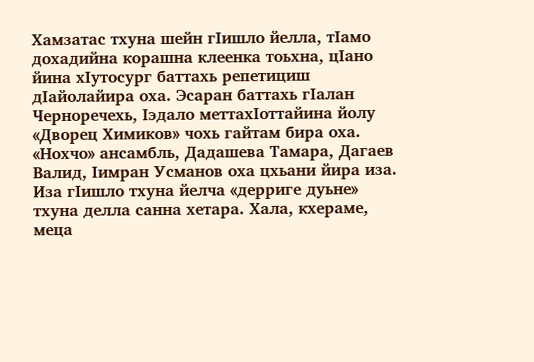Хамзатас тхуна шейн гIишло йелла, тIамо дохадийна корашна клеенка тоьхна, цIано йина хIутосург баттахь репетициш дIайолайира оха. Эсаран баттахь гIалан Черноречехь, Iэдало меттахIоттайина йолу «Дворец Химиков» чохь гайтам бира оха. «Нохчо» ансамбль, Дадашева Тамара, Дагаев Валид, Iимран Усманов оха цхьани йира иза. Иза гIишло тхуна йелча «дерриге дуьне» тхуна делла санна хетара. Хала, кхераме, меца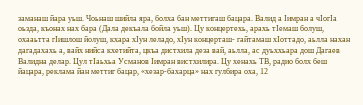заманаш йара уьш. Чоьнаш шийла яра, болха бан меттигаш бацара. Валид а Iимран а чIогIа оьзда, къонах нах бара (Дала декъала бойла уьш). Цу концертехь, арахь тIемаш болуш, охааьтта гIишлош йолуш, кхара хIун леладо, хIун концерташ- гайтамаш хIоттадо, аьлла нахан дагадахахь а, вайх нийса кхетийта, цкъа дистхила деза вай, аьлла, ас дуьххьара дош Дагаев Валидна делар. Цул тIаьхьа Усманов Iимран вистхилира. Цу хенахь ТВ, радио болх беш йацара, реклама йан меттиг бацар, «хезар-бахарца» нах гулбира оха, 12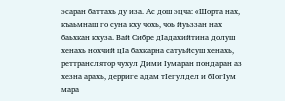эсаран баттахь ду иза. Ас дош эцча: «Шорта нах, къаьмнаш го суна кху чохь, чоь йуьззан нах баьхкан кхуза. Вай Сибре дIадахийтина долуш хенахь нохчий цIа бахкарна сатуьйсуш хенахь, реттранслятор чухул Дими Iумаран пондаран аз хезна арахь, дерриге адам тIегулдел и бIогIум мара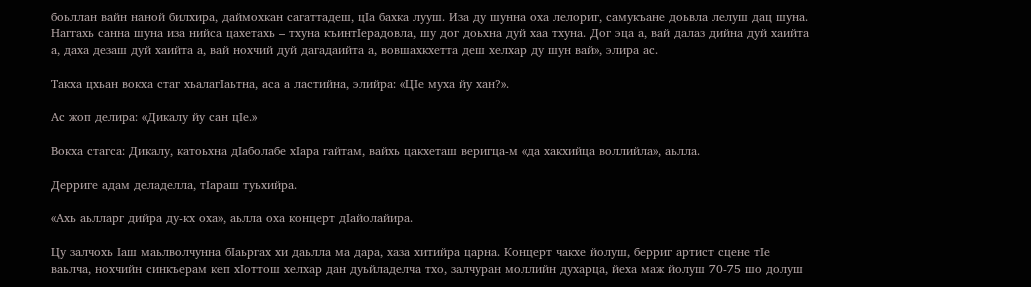боьллан вайн наной билхира, даймохкан сагаттадеш, цIа бахка лууш. Иза ду шунна оха лелориг, самукъане доьвла лелуш дац шуна. Наггахь санна шуна иза нийса цахетахь – тхуна къинтIерадовла, шу дог доьхна дуй хаа тхуна. Дог эца а, вай далаз дийна дуй хаийта а, даха дезаш дуй хаийта а, вай нохчий дуй дагадаийта а, вовшахкхетта деш хелхар ду шун вай», элира ас.

Такха цхьан вокха стаг хьалагIаьтна, аса а ластийна, элийра: «ЦIе муха йу хан?».

Ас жоп делира: «Дикалу йу сан цIе.»

Вокха стагса: Дикалу, катоьхна дIаболабе хIара гайтам, вайхь цакхеташ веригца-м «да хакхийца воллийла», аьлла.

Дерриге адам деладелла, тIараш туьхийра.

«Ахь аьлларг дийра ду-кх оха», аьлла оха концерт дIайолайира.

Цу залчохь Iаш маьлволчунна бIаьргах хи даьлла ма дара, хаза хитийра царна. Концерт чакхе йолуш, берриг артист сцене тIе ваьлча, нохчийн синкъерам кеп хIоттош хелхар дан дуьйладелча тхо, залчуран моллийн духарца, йеха маж йолуш 70-75 шо долуш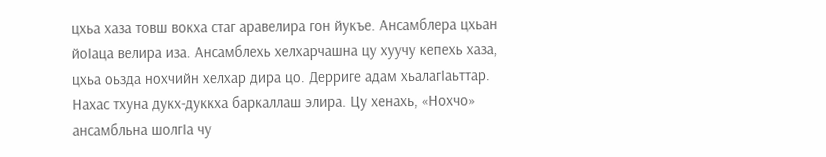цхьа хаза товш вокха стаг аравелира гон йукъе. Ансамблера цхьан йоIаца велира иза. Ансамблехь хелхарчашна цу хуучу кепехь хаза, цхьа оьзда нохчийн хелхар дира цо. Дерриге адам хьалагIаьттар. Нахас тхуна дукх-дуккха баркаллаш элира. Цу хенахь, «Нохчо» ансамбльна шолгIа чу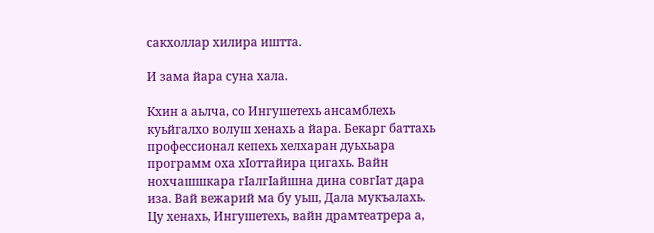сакхоллар хилира иштта.

И зама йара суна хала.

Кхин а аьлча, со Ингушетехь ансамблехь куьйгалхо волуш хенахь а йара. Бекарг баттахь профессионал кепехь хелхаран дуьхьара программ оха хIоттайира цигахь. Вайн нохчашшкара гIалгIайшна дина совгIат дара иза. Вай вежарий ма бу уьш, Дала мукъалахь. Цу хенахь, Ингушетехь, вайн драмтеатрера а,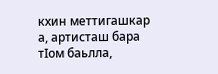кхин меттигашкар а, артисташ бара тIом баьлла,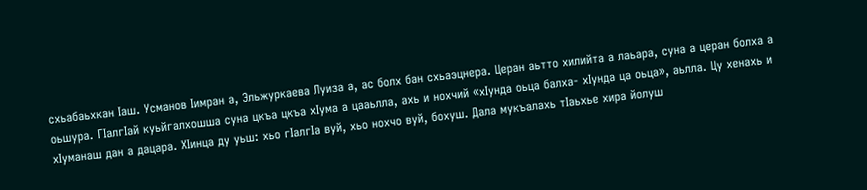схьабаьхкан Iаш. Усманов Iимран а, Эльжуркаева Луиза а, ас болх бан схьаэцнера. Церан аьтто хилийта а лаьара, суна а церан болха а оьшура. ГIалгIай куьйгалхошша суна цкъа цкъа хIума а цааьлла, ахь и нохчий «хIунда оьца балха- хIунда ца оьца», аьлла. Цу хенахь и хIуманаш дан а дацара. ХIинца ду уьш: хьо гIалгIа вуй, хьо нохчо вуй, бохуш. Дала мукъалахь тIаьхье хира йолуш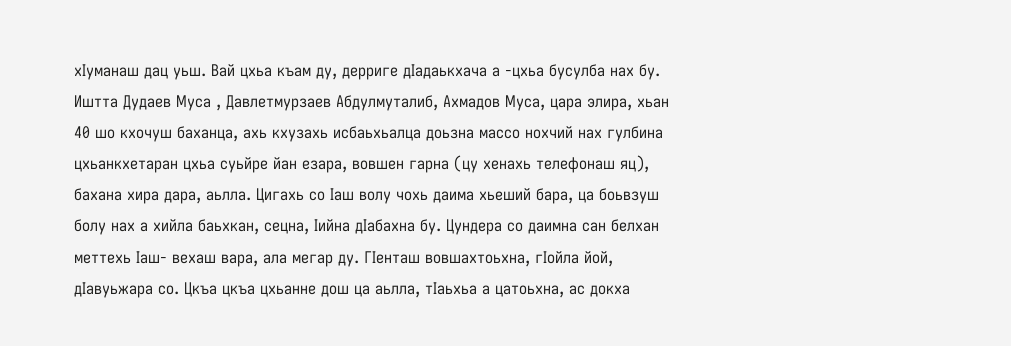хIуманаш дац уьш. Вай цхьа къам ду, дерриге дIадаькхача а -цхьа бусулба нах бу. Иштта Дудаев Муса , Давлетмурзаев Абдулмуталиб, Ахмадов Муса, цара элира, хьан 40 шо кхочуш баханца, ахь кхузахь исбаьхьалца доьзна массо нохчий нах гулбина цхьанкхетаран цхьа суьйре йан езара, вовшен гарна (цу хенахь телефонаш яц), бахана хира дара, аьлла. Цигахь со Iаш волу чохь даима хьеший бара, ца боьвзуш болу нах а хийла баьхкан, сецна, Iийна дIабахна бу. Цундера со даимна сан белхан меттехь Iаш- вехаш вара, ала мегар ду. ГIенташ вовшахтоьхна, гIойла йой, дIавуьжара со. Цкъа цкъа цхьанне дош ца аьлла, тIаьхьа а цатоьхна, ас докха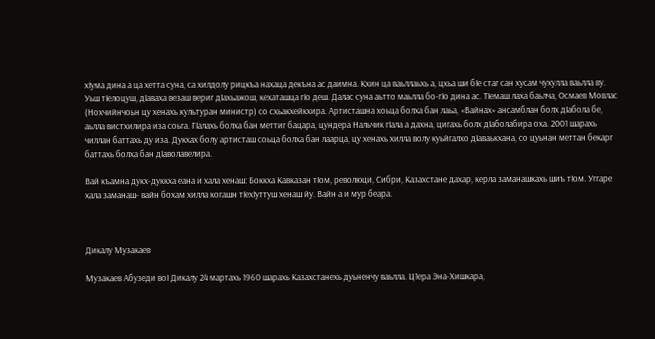хIума дина а ца хетта суна, са хилдолу рицкъа нахаца декъна ас даимна. Кхин ца ваьллаьхь а, цхьа ши бIе стаг сан хусам чухулла ваьлла ву. Уьш тIелоцуш, дIаваха везаш вериг дIахьажош, кехаташца гIо деш. Далас суна аьтто маьлла бо-гIо дина ас. ТIемаш лаха баьлча, Осмаев Мовлас (Нохчийнчоьн цу хенахь культуран министр) со схьакхейкхира. Артисташна хоьца болха бан лаьа, «Вайнах» ансамблан болх дIабола бе, аьлла вистхилира иза соьга. ГIалахь болха бан меттиг бацара, цундера Нальчик гIала а дахна, цигахь болх дIаболабира оха. 2001 шарахь чиллан баттахь ду иза. Дукхах болу артисташ соьца болха бан лаарца, цу хенахь хилла волу куьйгалхо дIаваькхана, со цуьнан меттан бекарг баттахь болха бан дIаволавелира.

Вай къамна дукх-дуккха еана и хала хенаш: Боккха Кавказан тIом, революци, Сибри, Казахстане дахар, керла заманашкахь шиъ тIом. Уггаре хала заманаш- вайн бохам хилла когашн тIехIуттуш хенаш йу. Вайн а и мур беара.



Дикалу Музакаев

Музакаев Абузеди воI Дикалу 24 мартахь 1960 шарахь Казахстанехь дуьненчу ваьлла. Ц1ера Эна-Хишкара,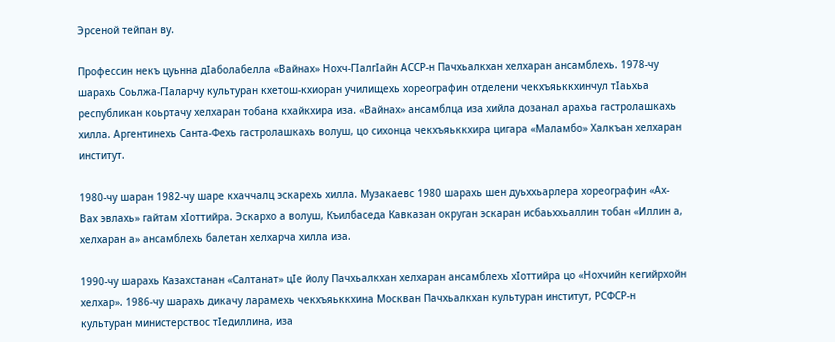Эрсеной тейпан ву.

Профессин некъ цуьнна дIаболабелла «Вайнах» Нохч-ГIалгIайн АССР-н Пачхьалкхан хелхаран ансамблехь. 1978-чу шарахь Соьлжа-ГIаларчу культуран кхетош-кхиоран училищехь хореографин отделени чекхъяьккхинчул тIаьхьа республикан коьртачу хелхаран тобана кхайкхира иза. «Вайнах» ансамблца иза хийла дозанал арахьа гастролашкахь хилла. Аргентинехь Санта-Фехь гастролашкахь волуш, цо сихонца чекхъяьккхира цигара «Маламбо» Халкъан хелхаран институт.

1980-чу шаран 1982-чу шаре кхаччалц эскарехь хилла. Музакаевс 1980 шарахь шен дуьххьарлера хореографин «Ах-Вах эвлахь» гайтам хIоттийра. Эскархо а волуш, Къилбаседа Кавказан округан эскаран исбаьххьаллин тобан «Иллин а, хелхаран а» ансамблехь балетан хелхарча хилла иза.

1990-чу шарахь Казахстанан «Салтанат» цIе йолу Пачхьалкхан хелхаран ансамблехь хIоттийра цо «Нохчийн кегийрхойн хелхар». 1986-чу шарахь дикачу ларамехь чекхъяьккхина Москван Пачхьалкхан культуран институт, РСФСР-н культуран министерствос тIедиллина, иза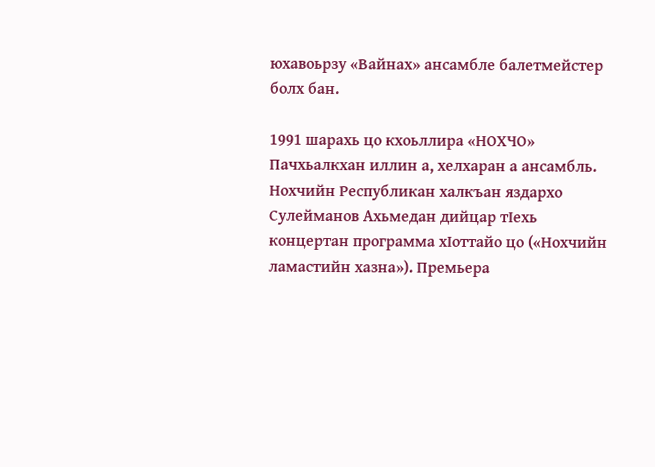юхавоьрзу «Вайнах» ансамбле балетмейстер болх бан.

1991 шарахь цо кхоьллира «НОХЧО» Пачхьалкхан иллин а, хелхаран а ансамбль. Нохчийн Республикан халкъан яздархо Сулейманов Ахьмедан дийцар тIехь концертан программа хIоттайо цо («Нохчийн ламастийн хазна»). Премьера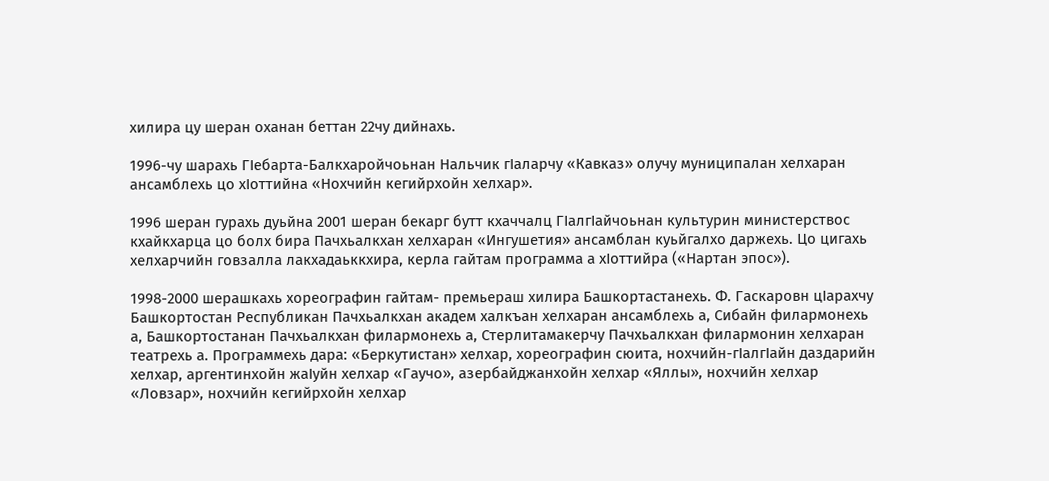хилира цу шеран оханан беттан 22чу дийнахь.

1996-чу шарахь ГIебарта-Балкхаройчоьнан Нальчик гIаларчу «Кавказ» олучу муниципалан хелхаран ансамблехь цо хIоттийна «Нохчийн кегийрхойн хелхар».

1996 шеран гурахь дуьйна 2001 шеран бекарг бутт кхаччалц ГIалгIайчоьнан культурин министерствос кхайкхарца цо болх бира Пачхьалкхан хелхаран «Ингушетия» ансамблан куьйгалхо даржехь. Цо цигахь хелхарчийн говзалла лакхадаьккхира, керла гайтам программа а хIоттийра («Нартан эпос»).

1998-2000 шерашкахь хореографин гайтам- премьераш хилира Башкортастанехь. Ф. Гаскаровн цIарахчу Башкортостан Республикан Пачхьалкхан академ халкъан хелхаран ансамблехь а, Сибайн филармонехь а, Башкортостанан Пачхьалкхан филармонехь а, Стерлитамакерчу Пачхьалкхан филармонин хелхаран театрехь а. Программехь дара: «Беркутистан» хелхар, хореографин сюита, нохчийн-гIалгIайн даздарийн хелхар, аргентинхойн жаIуйн хелхар «Гаучо», азербайджанхойн хелхар «Яллы», нохчийн хелхар «Ловзар», нохчийн кегийрхойн хелхар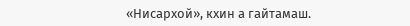«Нисархой», кхин а гайтамаш.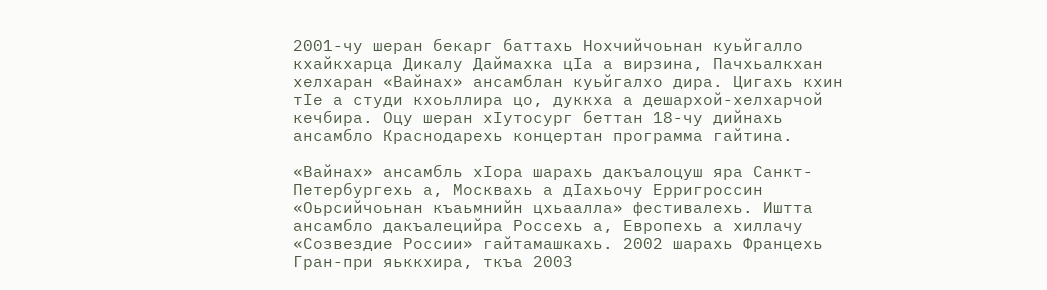2001-чу шеран бекарг баттахь Нохчийчоьнан куьйгалло кхайкхарца Дикалу Даймахка цIа а вирзина, Пачхьалкхан хелхаран «Вайнах» ансамблан куьйгалхо дира. Цигахь кхин тIе а студи кхоьллира цо, дуккха а дешархой-хелхарчой кечбира. Оцу шеран хIутосург беттан 18-чу дийнахь ансамбло Краснодарехь концертан программа гайтина.

«Вайнах» ансамбль хIора шарахь дакъалоцуш яра Санкт-Петербургехь а, Москвахь а дIахьочу Ерригроссин «Оьрсийчоьнан къаьмнийн цхьаалла» фестивалехь. Иштта ансамбло дакъалецийра Россехь а, Европехь а хиллачу «Созвездие России» гайтамашкахь. 2002 шарахь Францехь Гран-при яьккхира, ткъа 2003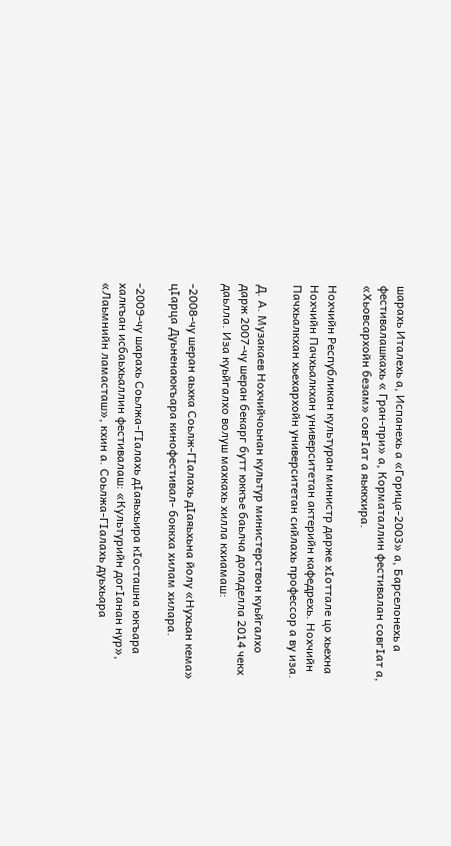шарахь Италехь а, Испанехь а «Горица-2003» а, Барселонехь а фестивалашкахь « Гран-при» а, Корматаллин фестивалан совгIат а, «Хьовсархойн безам» совгIат а яьккхира.

Нохчийн Республикан культуран министр дарже хIоттале цо хьехна Нохчийн Пачхьалкхан университетан актерийн кафедрехь. Нохчийн Пачхьалкхан хьехархойн университетан сийлахь профессор а ву иза.

Д. А. Музакаев Нохчийчоьнан культур министерствон куьйгалхо дарж 2007-чу шеран бекарг бутт юккъе баьлча доладелла 2014 чекх даьлла. Иза куьйгалхо волуш махкахь хилла кхиамаш:

-2008-чу шеран аьхка Соьлж-ГIалахь дIаяьхьна йолу «Нухьан кема» цIарца Дуьненаюкъара кинофестивал- боккха хилам хилара.

-2009-чу шарахь Соьлжа-ГIалахь дIаяьхьира кIосташна юкъара халкъан исбаьхьаллин фестивалаш: «Культурийн догIанан нур», «Лаьмнийн ламасташ», кхин а. Соьлжа-ГIалахь дуьхьара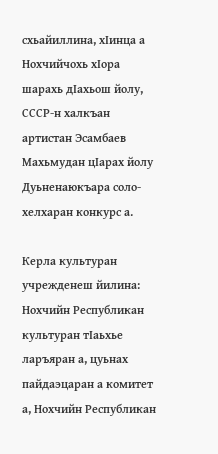схьайиллина, хIинца а Нохчийчохь хIора шарахь дIахьош йолу, СССР-н халкъан артистан Эсамбаев Махьмудан цIарах йолу Дуьненаюкъара соло-хелхаран конкурс а.

Керла культуран учрежденеш йилина: Нохчийн Республикан культуран тIаьхье ларъяран а, цуьнах пайдаэцаран а комитет а, Нохчийн Республикан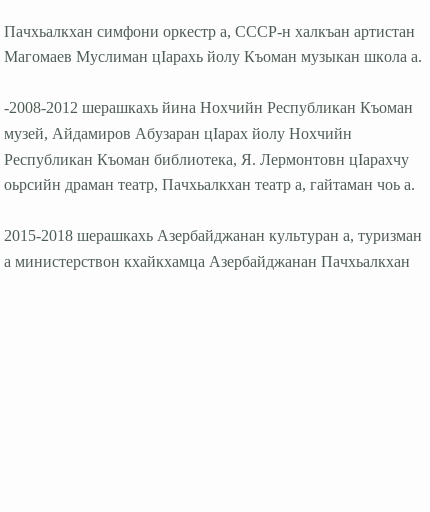Пачхьалкхан симфони оркестр а, СССР-н халкъан артистан Магомаев Муслиман цIарахь йолу Къоман музыкан школа а.

-2008-2012 шерашкахь йина Нохчийн Республикан Къоман музей, Айдамиров Абузаран цIарах йолу Нохчийн Республикан Къоман библиотека, Я. Лермонтовн цIарахчу оьрсийн драман театр, Пачхьалкхан театр а, гайтаман чоь а.

2015-2018 шерашкахь Азербайджанан культуран а, туризман а министерствон кхайкхамца Азербайджанан Пачхьалкхан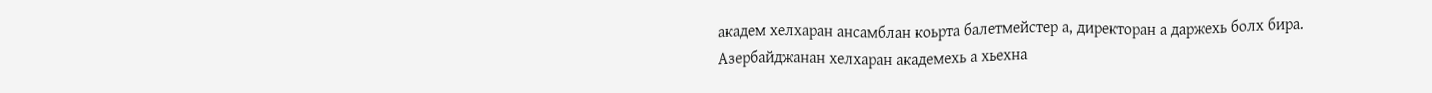академ хелхаран ансамблан коьрта балетмейстер а, директоран а даржехь болх бира. Азербайджанан хелхаран академехь а хьехна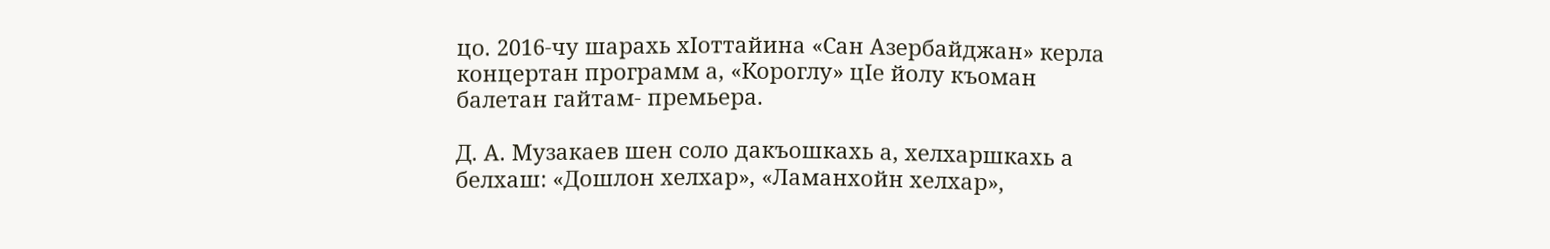цо. 2016-чу шарахь хIоттайина «Сан Азербайджан» керла концертан программ а, «Короглу» цIе йолу къоман балетан гайтам- премьера.

Д. А. Музакаев шен соло дакъошкахь а, хелхаршкахь а белхаш: «Дошлон хелхар», «Ламанхойн хелхар»,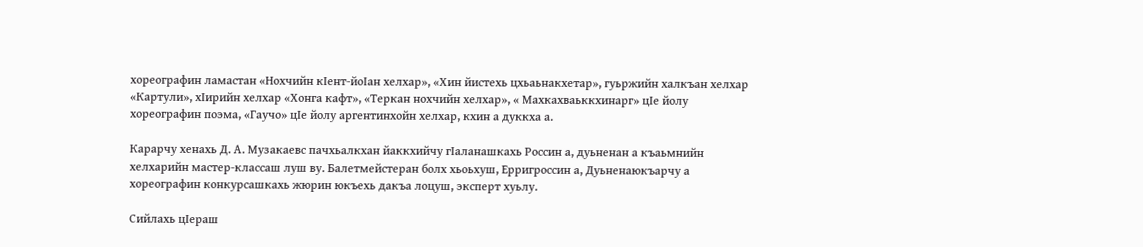хореографин ламастан «Нохчийн кIент-йоIан хелхар», «Хин йистехь цхьаьнакхетар», гуьржийн халкъан хелхар «Картули», хIирийн хелхар «Хонга кафт», «Теркан нохчийн хелхар», « Махкахваьккхинарг» цIе йолу хореографин поэма, «Гаучо» цIе йолу аргентинхойн хелхар, кхин а дуккха а.

Карарчу хенахь Д. А. Музакаевс пачхьалкхан йаккхийчу гIаланашкахь Россин а, дуьненан а къаьмнийн хелхарийн мастер-классаш луш ву. Балетмейстеран болх хьоьхуш, Ерригроссин а, Дуьненаюкъарчу а хореографин конкурсашкахь жюрин юкъехь дакъа лоцуш, эксперт хуьлу.

Сийлахь цIераш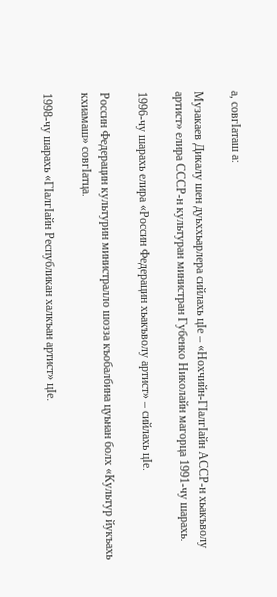а, совгIаташ а:

Музакаев Дикалу шен дуьххьарлера сийлахь цIе – «Нохчийн-ГIалгIайн АССР-н хьакъволу артист» елира СССР-н культуран министран Губенко Николайн магорца 1991-чу шарахь.

1996-чу шарахь елира «Россин Федерацин хьакъволу артист» – сийлахь цIе.

Россин Федерацин культурин министралло шозза къобалбина цуьнан болх «Культур йукъахь кхиамаш» совгIатца.

1998-чу шарахь «ГIалгIайн Республикан халкъан артист» цIе.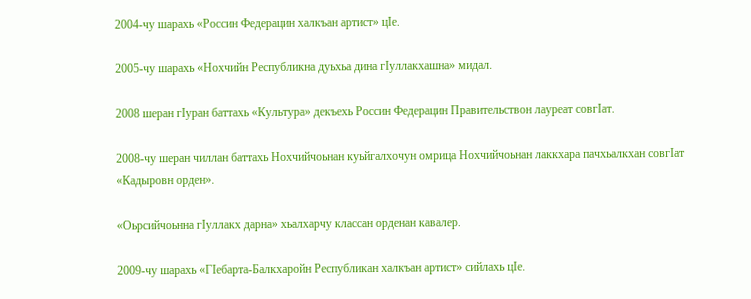2004-чу шарахь «Россин Федерацин халкъан артист» цIе.

2005-чу шарахь «Нохчийн Республикна дуьхьа дина гIуллакхашна» мидал.

2008 шеран гIуран баттахь «Культура» декъехь Россин Федерацин Правительствон лауреат совгIат.

2008-чу шеран чиллан баттахь Нохчийчоьнан куьйгалхочун омрица Нохчийчоьнан лаккхара пачхьалкхан совгIат «Кадыровн орден».

«Оьрсийчоьнна гIуллакх дарна» хьалхарчу классан орденан кавалер.

2009-чу шарахь «ГIебарта-Балкхаройн Республикан халкъан артист» сийлахь цIе.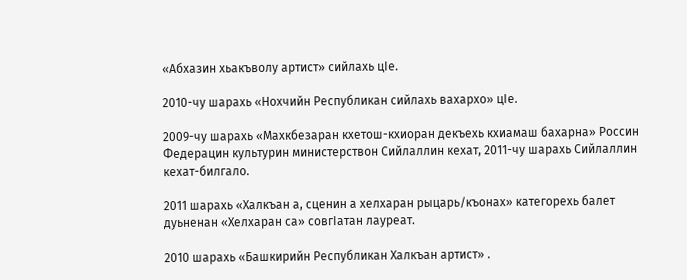«Абхазин хьакъволу артист» сийлахь цIе.

2010-чу шарахь «Нохчийн Республикан сийлахь вахархо» цIе.

2009-чу шарахь «Махкбезаран кхетош-кхиоран декъехь кхиамаш бахарна» Россин Федерацин культурин министерствон Сийлаллин кехат, 2011-чу шарахь Сийлаллин кехат-билгало.

2011 шарахь «Халкъан а, сценин а хелхаран рыцарь/къонах» категорехь балет дуьненан «Хелхаран са» совгIатан лауреат.

2010 шарахь «Башкирийн Республикан Халкъан артист» .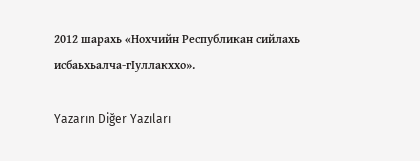2012 шарахь «Нохчийн Республикан сийлахь исбаьхьалча-гIуллакххо».

Yazarın Diğer Yazıları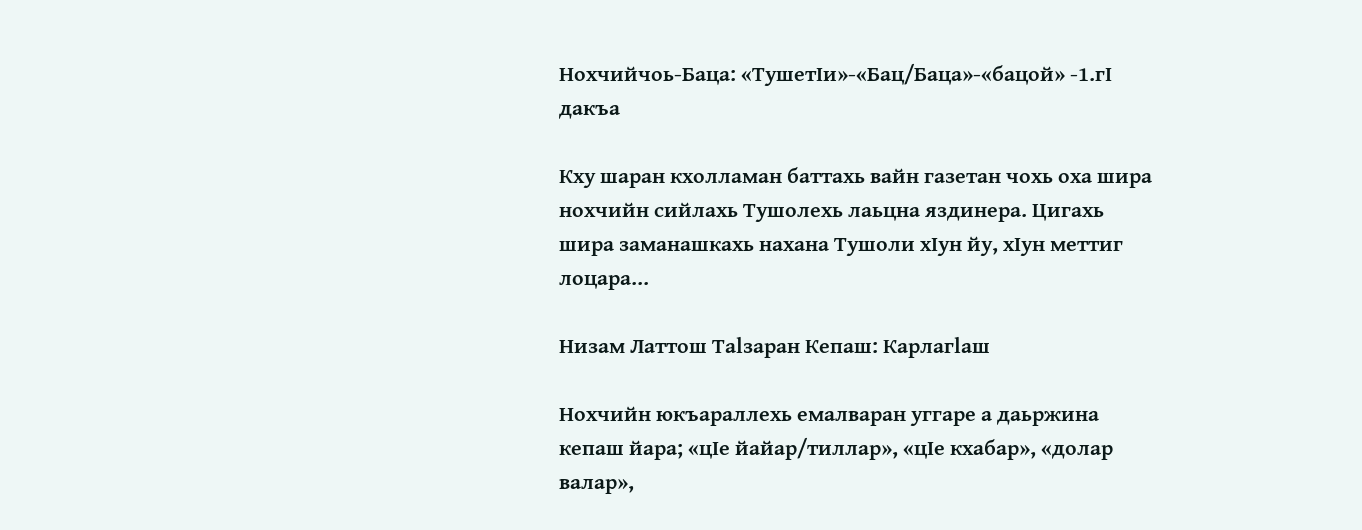Нохчийчоь-Баца: «ТушетІи»-«Бац/Баца»-«бацой» -1.гI дакъа

Кху шаран кхолламан баттахь вайн газетан чохь оха шира нохчийн сийлахь Тушолехь лаьцна яздинера. Цигахь шира заманашкахь нахана Тушоли хІун йу, хІун меттиг лоцара...

Низам Латтош Таlзаран Кепаш: Карлагlаш

Нохчийн юкъараллехь емалваран уггаре а даьржина кепаш йара; «цІе йайар/тиллар», «цІе кхабар», «долар валар»,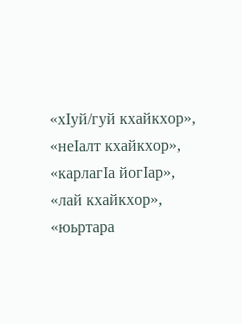«хІуй/гуй кхайкхор», «неІалт кхайкхор», «карлагІа йогІар», «лай кхайкхор», «юьртара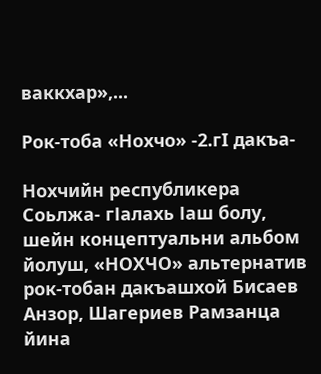ваккхар»,...

Рок-тоба «Нохчо» -2.гI дакъа-

Нохчийн республикера Соьлжа- гІалахь Іаш болу, шейн концептуальни альбом йолуш, «НОХЧО» альтернатив рок-тобан дакъашхой Бисаев Анзор, Шагериев Рамзанца йина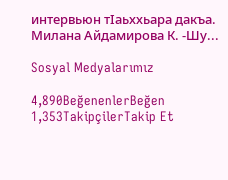интервьюн тIаьххьара дакъа. Милана Айдамирова К. -Шу...

Sosyal Medyalarımız

4,890BeğenenlerBeğen
1,353TakipçilerTakip Et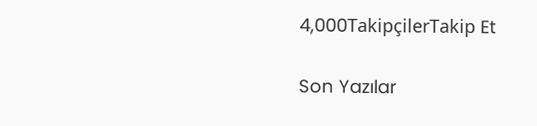4,000TakipçilerTakip Et

Son Yazılar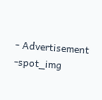- Advertisement -spot_img